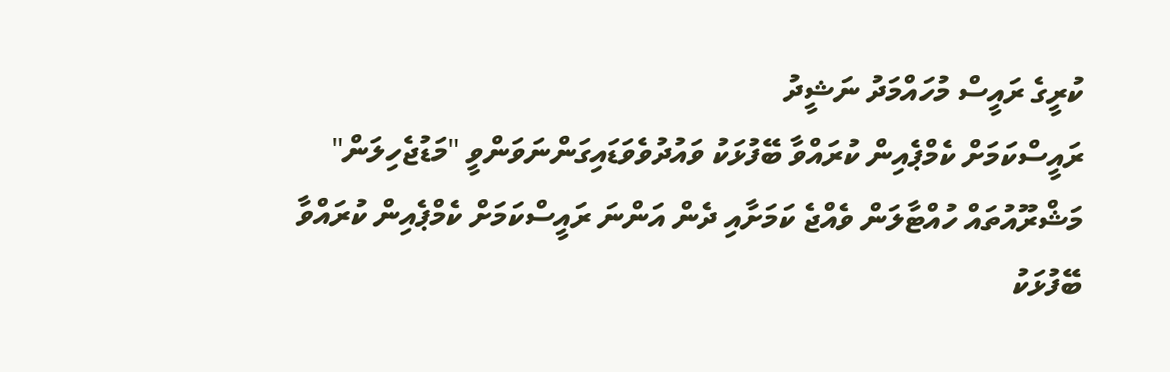ކުރީގެ ރައީސް މުހައްމަދު ނަޝީދު
ރައީސްކަމަށް ކެމްޕެއިން ކުރައްވާ ބޭފުޅަކު ވައުދުވެވަޑައިގަންނަވަންވީ "މަޑުޖެހިލަން"
މަޝްރޫއުތައް ހުއްޓާލަން ވެއްޖެ ކަމަށާއި ދެން އަންނަ ރައީސްކަމަށް ކެމްޕެއިން ކުރައްވާ ބޭފުޅަކު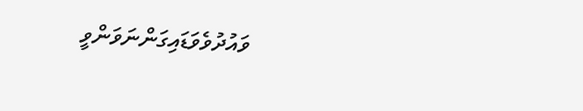ވައުދުވެވަޑައިގަންނަވަންވީ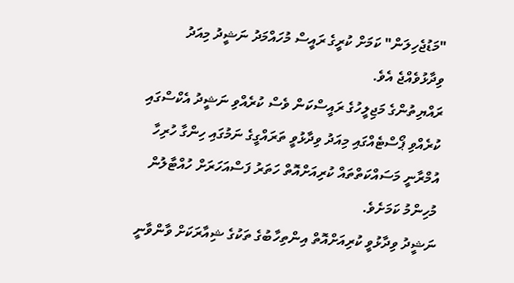"މަޑުޖެހިލަން" ކަމަށް ކުރީގެ ރައީސް މުހައްމަދު ނަޝީދު މިއަދު ވިދާޅުވެއްޖެ އެވެ.
ރައްޔިތުންގެ މަޖިލީހުގެ ރައީސްކަން ވެސް ކުރެއްވި ނަޝީދު އެކްސްގައި ކުރެއްވި ޕޯސްޓެއްގައި މިއަދު ވިދާޅުވީ ތަރައްގީގެ ނަމުގައި ހިންގާ ހުރިހާ އުމްރާނީ މަސައްކަތްތައް ކުރިއަށްއޮތް ހަތަރު ފަސްއަހަރަށް ހުއްޓާލުން މުހިންމު ކަމަށެވެ.
ނަޝީދު ވިދާޅުވީ ކުރިއަށްއޮތް އިންތިހާބުގެ ތަކުގެ ޝިއާރަކަށް ވާންވާނީ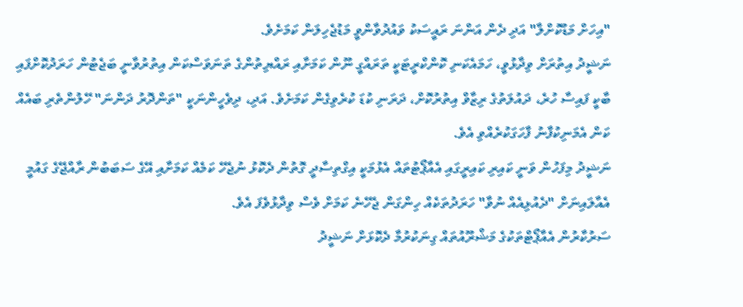"އިހަށް މަޑުކޮށްލާ" އަދި ދެން އަންނަ ރައީސަކު ވައުދުވާންވީ މަޑުޖެހިލަން ކަމަށެވެ.
ނަޝީދު އިތުރަށް ވިދާޅުވީ، ހަމައެކަނި ކޮންކްރީޓަކީ ތަރައްގީ ނޫން ކަމަށާއި ރައްޔިތުންގެ ތަނަވަސްކަން އިތުރުވާނީ ބަޖެޓުން ހަރަދުކޮށްފައި ބާކީ ފައިސާ ހުރެ، ދައުލަތުގެ ރިޒާވް އިތުރުކޮށް، ދަރަނި ކުޑަ ކުރެވިގެން ކަމަށެވެ. އަދި، ދިވެހީންނަކީ "ތަންދޮރު ދަންނަ" ހޭލުންތެރި ބައެއް ކަން އެމަނިކުފާނު ފާހަގަކުރެއްވި އެވެ.
ނަޝީދު މިފަހުން ވަނީ ކައިރި ކައިރީގައި އެއާޕޯޓުތައް އެޅުމަކީ އިގްތިސާދީ ގޮތުން ދެކޮޅު ނުޖެހޭ ކަމެއް ކަމަށާއި އޭގެ ސަބަބުން ރާއްޖޭގެ ގައުމީ އެއާލައިނަށް "ދެއުޅިއެއް ނުވާ" ހަރަދުތަކެއް ހިންގަން ޖެހޭނެ ކަމަށް ވެސް ވިދާޅުވެފަ އެވެ.
ސަރުކާރުން އެއާޕޯޓްތަކުގެ މަޝްރޫއުތައް ގިނަކުރުމާ ދެކޮޅަށް ނަޝީދު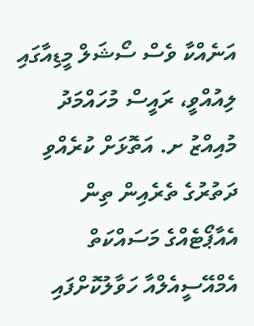އަނެއްކާ ވެސް ސޯޝަލް މީޑިއާގައި ލިއުއްވީ، ރައީސް މުހައްމަދު މުއިއްޒު ށ. އަތޮޅަށް ކުރެއްވި ދަތުރުގެ ތެރެއިން ތިން އެއާޕޯޓެއްގެ މަސައްކަތް އެމްއޭސީއެލްއާ ހަވާލުކޮށްފައި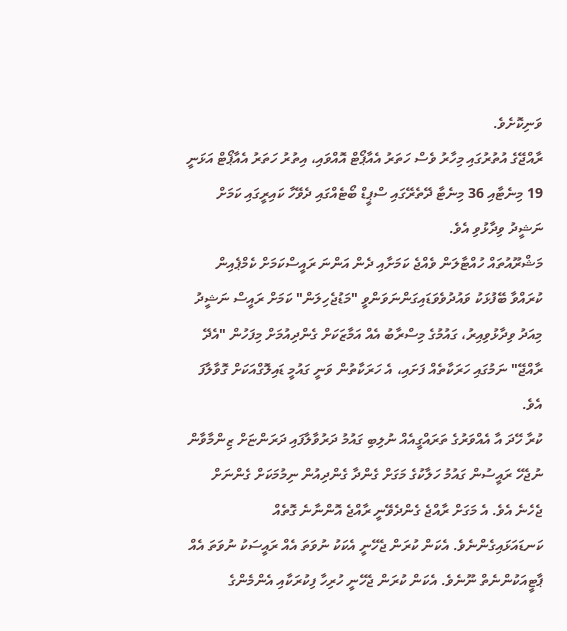ވަނިކޮށެވެ.
ރާއްޖޭގެ އުތުރުގައި މިހާރު ވެސް ހަތަރު އެއާޕޯޓް އޮއްވައި، އިތުރު ހަތަރު އެއާޕޯޓް އަޅަނީ 19 މިނެޓާއި 36 މިނެޓާ ދޭތެރޭގައި ސްޕީޑް ބޯޓެއްގައި ދެވޭހާ ކައިރީގައި ކަމަށް ނަޝީދު ވިދާޅުވި އެވެ.
މަޝްރޫއުތައް ހުއްޓާލަން ވެއްޖެ ކަމަށާއި ދެން އަންނަ ރައީސްކަމަށް ކެމްޕެއިން ކުރައްވާ ބޭފުޅަކު ވައުދުވެވަޑައިގަންނަވަންވީ "މަޑުޖެހިލަން" ކަމަށް ރައީސް ނަޝީދު މިއަދު ވިދާޅުވިއިރު، ގައުމުގެ މިސްރާބު އެއް އަމާޒަކަށް ގެންދިއުމަށް މިފަހުން "އެދޭ ރާއްޖޭ" ނަމުގައި ހަރަކާތެއް ފަށައި، އެ ހަރަކާތުން ވަނީ ގައުމީ ޑައިލޮގްއަކަށް ގޮވާލާފަ އެވެ.
ކުރާ ހޭދަ އާ އެއްވަރުގެ ތަރައްގީއެއް ނުލިބި ގައުމު ދަރުވާލާފައި ދަރަންޏަށް ޒިންމާވާން ނުޖެހޭ ރައީސުން ގައުމު ހަލާކުގެ މަގަށް ގެންދާ ގެންދިއުން ނިމުމަކަށް ގެންނަށް ޖެހެނެ އެވެ. އެ މަގަށް ރާއްޖެ ގެންދެވޭނީ ރާއްޖެ އޮންނާނެ ގޮތެއް ކަނޑައަޅައިގެންނެވެ. އެކަން ކުރަން ޖެހޭނީ އެކަކު ނުވަތަ އެއް ރައީސަކު ނުވަތަ އެއް ޕާޓީއަކުންނެތް ނޫނެވެ. އެކަން ކުރަން ޖެހޭނީ ހުރިހާ ފިކުރަކާއި އެންމެންގެ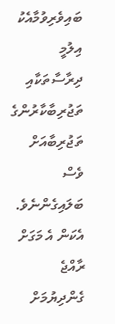ބައިވެރިވުމާއެކު އިލުމީ ދިރާސާތަކާއި ތަޖުރިބާކާރުންގެ ތަޖުރިބާއަށް ވެސް ބަލައިގެންނެވެ.
އެކަން އެ މަގަށް ރާއްޖެ ގެންދިޔުމަށް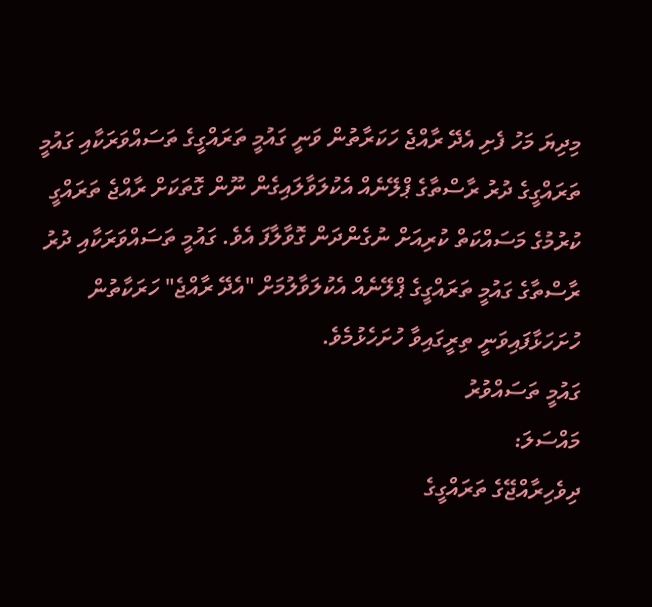މިދިޔަ މަހު ފެށި އެދޭ ރާއްޖެ ހަކަރާތުން ވަނީ ގައުމީ ތަރައްގީގެ ތަސައްވަރަކާއި ގައުމީ ތަރައްގީގެ ދުރު ރާސްތާގެ ޕްލޭނެއް އެކުލަވާލައިގެން ނޫން ގޮތަކަށް ރާއްޖެ ތަރައްގީ ކުރުމުގެ މަސައްކަތް ކުރިއަށް ނުގެންދަން ގޮވާލާފަ އެވެ. ގައުމީ ތަސައްވަރަކާއި ދުރު ރާސްތާގެ ގައުމީ ތަރައްގީގެ ޕްލޭނެއް އެކުލަވާލުމަށް "އެދޭ ރާއްޖެ" ހަރަކާތުން ހުށަހަޅާފައިވަނީ ތިރީގައިވާ ހުށަހެޅުމެވެ.
ގައުމީ ތަސައްވުރު
މައްސަލަ:
ދިވެހިރާއްޖޭގެ ތަރައްގީގެ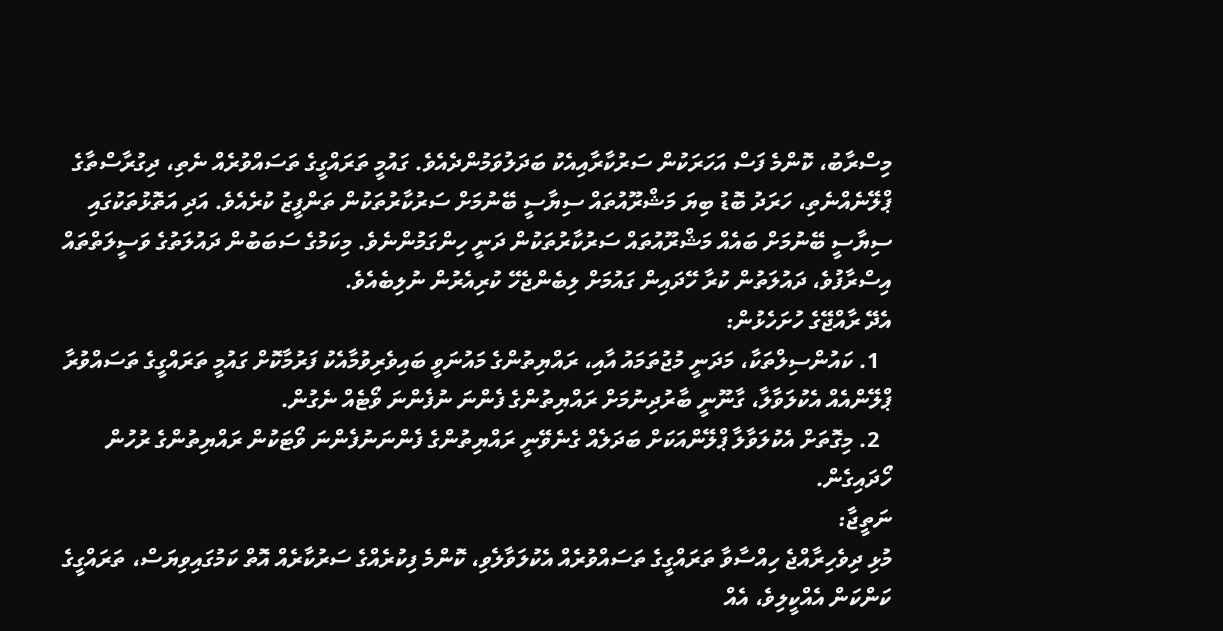މިސްރާބު، ކޮންމެ ފަސް އަހަރަކުން ސަރުކާރާއިއެކު ބަދަލުވަމުންދެއެވެ. ގައުމީ ތަރައްގީގެ ތަސައްވުރެއް ނެތި، ދިގުރާސްތާގެ ޕްލޭނެއްނެތި، ހަރަދު ބޮޑު ބިޔަ މަޝްރޫއުތައް ސިޔާސީ ބޭނުމަށް ސަރުކާރުތަކުން ތަންފީޒު ކުރެއެވެ. އަދި އަތޮޅުތަކުގައި ސިޔާސީ ބޭނުމަށް ބައެއް މަޝްރޫއުތައް ސަރުކާރުތަކުން ދަނީ ހިންގަމުންނެވެ. މިކަމުގެ ސަބަބުން ދައުލަތުގެ ވަސީލަތްތައް އިސްރާފުވެ، ދައުލަތުން ކުރާ ހޭދައިން ގައުމަށް ލިބެންޖެހޭ ކުރިއެރުން ނުލިބެއެވެ.
އެދޭ ރާއްޖޭގެ ހުށަހެޅުން:
  1. ކައުންސިލްތަކާ، މަދަނީ މުޖުތަމައު އާއި، ރައްޔިތުންގެ މައުނަވީ ބައިވެރިވުމާއެކު ފަރުމާކޮށް ގައުމީ ތަރައްގީގެ ތަސައްވުރާ ޕްލޭންއެއް އެކުލަވާލާ، ގާނޫނީ ބާރުދިނުމަށް ރައްޔިތުންގެ ފެންނަ ނުފެންނަ ވޯޓެއް ނެގުން.
  2. މިގޮތަށް އެކުލަވާލާ ޕްލޭންއަކަށް ބަދަލެއް ގެނެވޭނީ ރައްޔިތުންގެ ފެންނަނުފެންނަ ވޯޓަކުން ރައްޔިތުންގެ ރުހުން ހޯދައިގެން.
ނަތީޖާ:
މުޅި ދިވެހިރާއްޖެ ހިއްސާވާ ތަރައްގީގެ ތަސައްވުރެއް އެކުލަވާލެވި، ކޮންމެ ފިކުރެއްގެ ސަރުކާރެއް އޮތް ކަމުގައިވިޔަސް، ތަރައްގީގެ ކަންކަން އެއްކީލިވެ، އެއް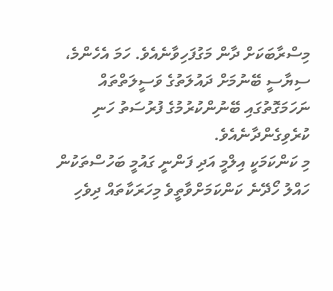މިސްރާބަކަށް ދާން މަގުފަހިވާނެއެވެ. ހަމަ އެހެންމެ، ސިޔާސީ ބޭނުމަށް ދައުލަތުގެ ވަސީލަތްތައް ނަހަމަގޮތުގައި ބޭނުންކުރުމުގެ ފުރުސަތު ހަނި ކުރެވިގެންދާނެއެވެ.
މި ކަންކަމަކީ އިލްމީ އަދި ފަންނީ ގައުމީ ބަހުސްތަކުން ހައްލު ހޯދޭނެ ކަންކަމަށްވާތީވެ މިހަރަކާތައް ދިވެހި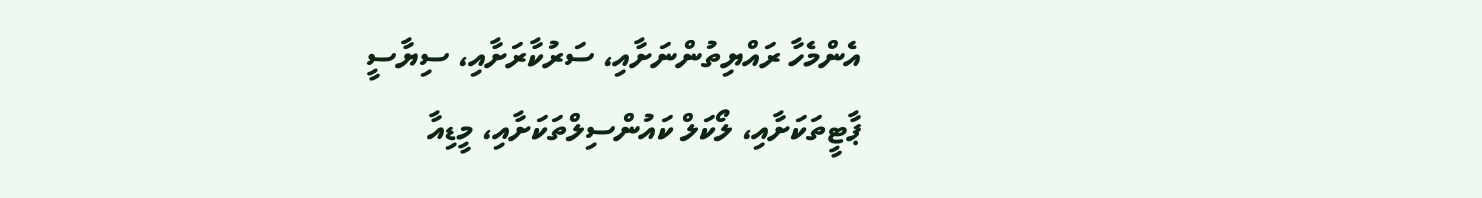އެންމެހާ ރައްޔިތުންނަށާއި، ސަރުކާރަށާއި، ސިޔާސީ ޕާޓީތަކަށާއި، ލޯކަލް ކައުންސިލްތަކަށާއި، މީޑިއާ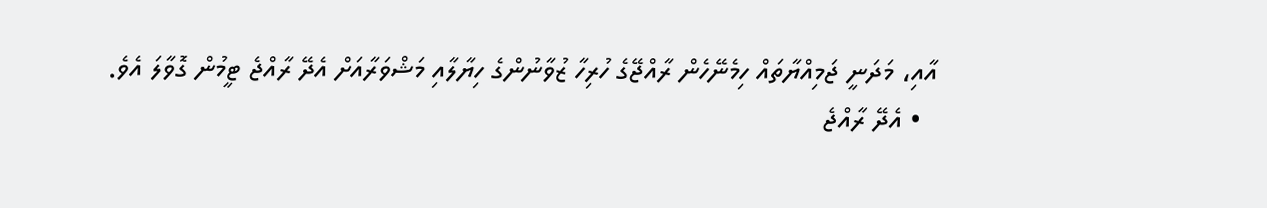އާއި، މަދަނީ ޖަމިއްޔާތައް ހިމެނޭހެން ރާއްޖޭގެ ހުރިހާ ޒުވާނުންގެ ހިޔާލާއި މަޝްވަރާއަށް އެދޭ ރާއްޖެ ޓީމުން ގޮވާލަ އެވެ.
  • އެދޭ ރާއްޖެ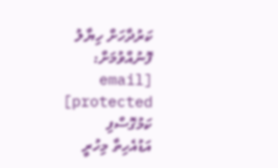ކަރުދާހަށް ހިޔާލު ފޮނުއްވުމަށް: [email protected]
ކަމުގޮސްފި
އަޑުއެހިތާ މިހުރީ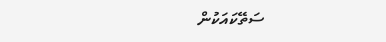ސަތޭކައަކުން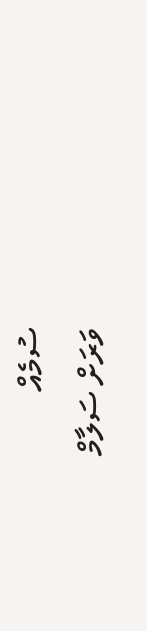ސުމެއް
ވަރަށް ސަލާމް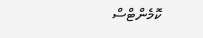ކޮމެންޓްސް